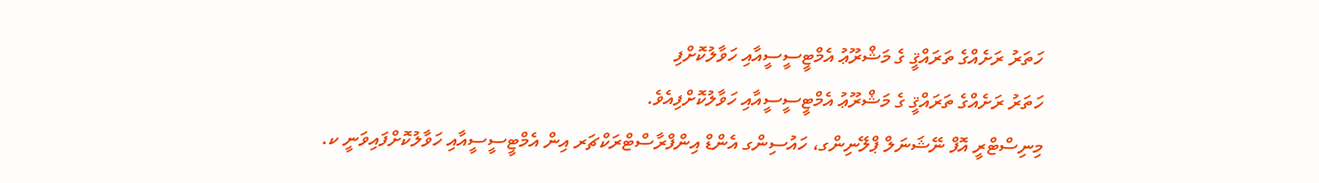ހަތަރު ރަށެއްގެ ތަރައްޤީ ގެ މަޝްރޫޢު އެމްޓީސީސީއާއި ހަވާލުކޮށްފި
ހަތަރު ރަށެއްގެ ތަރައްޤީ ގެ މަޝްރޫޢު އެމްޓީސީސީއާއި ހަވާލުކޮށްފިއެވެ.
މިނިސްޓްރީ އޮފް ނޭޝަނަލް ޕްލޭނިންގ، ހައުސިންގ އެންޑް އިންފްރާސްޓްރަކްޗަރ އިން އެމްޓީސީސީއާއި ހަވާލުކޮށްފައިވަނީ ކ.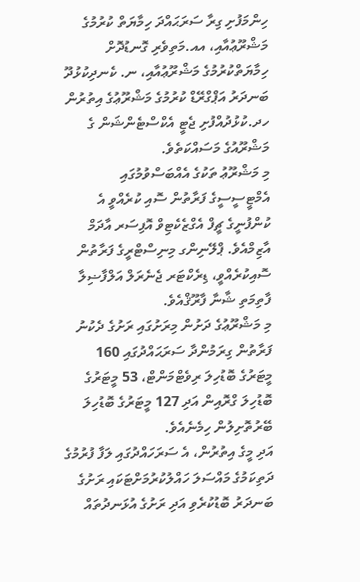ހިންމަފުށި ގިރާ ސަރަޙައްދަ ހިމާޔަތް ކުރުމުގެ މަޝްރޫޢުއާއި، އއ.މަތިވެރި ގޮނޑުދޮށް ހިމާޔަތްކުރުމުގެ މަޝްރޫޢުއާއި، ނ. ކެނދިކުޅުދޫ ބަނދަރު އަޕްގްރޭޑް ކުރުމުގެ މަޝްރޫޢުގެ އިތުރުން ހދ.ކުޅުދުއްފުށި ޖެޓީ އެކްސްޓެންޝަން ގެ މަޝްރޫއުގެ މަސައްކަތެވެ.
މި މަޝްރޫޢު ތަކުގެ އެއްބަސްވުމުގައި އެމްޓީސީސީގެ ފަރާތުން ސޮއި ކުރެއްވީ އެ ކުންފުނީގެ ޗީފް އެގްޒެކެޓިވް އޮފިސަރ އާދަމް އާޒިމްއެވެ. ޕްލޭނިންގ މިނިސްޓްރީގެ ފަރާތުން ސޮއިކުރެއްވީ، ޑިރެކްޓަރ ޖެނެރަލް އަލްފާޟިލާ ފާތިމަތި ޝާނާ ފާރޫޤްއެވެ.
މި މަޝްރޫޢުގެ ދަށުން މިރަށުގައި ރަށުގެ ދެކުނު ފަރާތުން ގިރަމުންދާ ސަރަޙައްދުގައި 160 މީޓަރުގެ ބޮޑުހިލަ ރިވެޓްމަންޓް، 53 މީޓަރުގެ ބޮޑުހިލަ ގްރޮއިން އަދި 127 މީޓަރުގެ ބޮޑުހިލަ ބޭރުތޮށިލުން ހިމެނެއެވެ.
އަދި މީގެ އިތުރުން، އެ ސަރަހައްދުގައި ލަފާ ފުރުމުގެ ދަތިކަމުގެ މައްސަލަ ހައްލުކުރުމަށްޓަކައި ރަށުގެ ބަނދަރު ބޮޑުކުރެވި އަދި ރަށުގެ އުޅަނދުތައް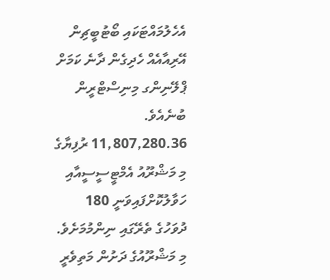އެހެލުމައްޓަކައި ބޯޓުބީޗިން އޭރިއާއެއް ހެދިގެން ދާނެ ކަމަށް ޕްލޭނިންގ މިނިސްޓްރީން ބުނެއެވެ.
11,807,280.36 ރުފިޔާގެ މި މަޝްރޫއު އެމްޓީސީސީއާއި ހަވާލުކޮށްފައިވަނީ 180 ދުވަހުގެ ތެރޭގައި ނިންމުމަށެވެ.
މި މަޝްރޫއުގެ ދަށުން މަތިވެރީ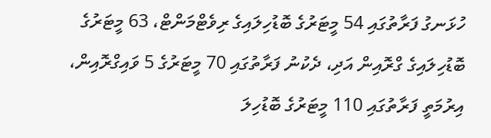ހުޅަނގު ފަރާތުގައި 54 މީޓަރުގެ ބޮޑުހިލައިގެ ރިވެޓްމަންޓް، 63 މީޓަރުގެ ބޮޑުހިލައިގެ ގްރޮއިން އަދި، ދެކުނު ފަރާތުގައި 70 މީޓަރުގެ 5 ވައިގްރޮއިން، އިރުމަތީ ފަރާތުގައި 110 މީޓަރުގެ ބޮޑުހިލަ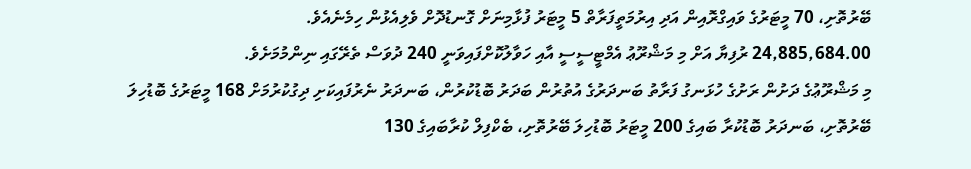ބޭރުތޮށި، 70 މީޓަރުގެ ވައިގްރޮއިން އަދި އިރުމަތީފަރާތް 5 މީޓަރު ފުޅާމިނަށް ގޮނޑުދޮށް ވެލިއެޅުން ހިމެނެއެވެ.
24,885,684.00 ރުފިޔާ އަށް މި މަޝްރޫޢު އެމްޓީސީސީ އާއި ހަވާލުކޮށްފައިވަނީ 240 ދުވަސް ތެރޭގައި ނިންމުމަށެވެ.
މި މަޝްރޫޢުގެ ދަށުން ރަށުގެ ހުޅަނގު ފަރާތު ބަނދަރުގެ އުތުރުން ބަދަރު ބޮޑުކުރުން، ބަނދަރު ނެރުފައިކަށި ދިގުކުރުމަށް 168 މީޓަރުގެ ބޮޑުހިލަ ބޭރުތޮށި، ބަނދަރު ބޮޑުކުރާ ބައިގެ 200 މީޓަރު ބޮޑުހިލަ ބޭރުތޮށި، ބެކްފިލް ކުރާބައިގެ 130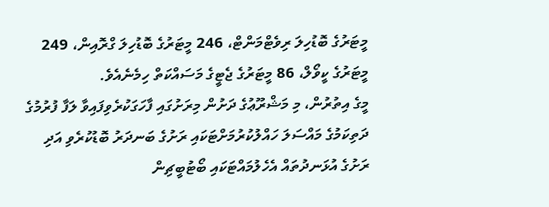މީޓަރުގެ ބޮޑުހިލަ ރިވެޓްމަންޓް، 246 މީޓަރުގެ ބޮޑުހިލަ ގްރޮއިން، 249 މީޓަރުގެ ކީވޯލް، 86 މީޓަރުގެ ޖެޓީގެ މަސައްކަތް ހިމެނެއެވެ.
މީގެ އިތުރުން، މި މަޝްރޫޢުގެ ދަށުން މިރަށުގައި ފާހަގަކުރެވިފައިވާ ލަފާ ފުރުމުގެ ދަތިކަމުގެ މައްސަލަ ހައްލުކުރުމަށްޓަކައި ރަށުގެ ބަނދަރު ބޮޑުކުރެވި އަދި ރަށުގެ އުޅަނދުތައް އެހެލުމައްޓަކައި ބޯޓުބީޗިން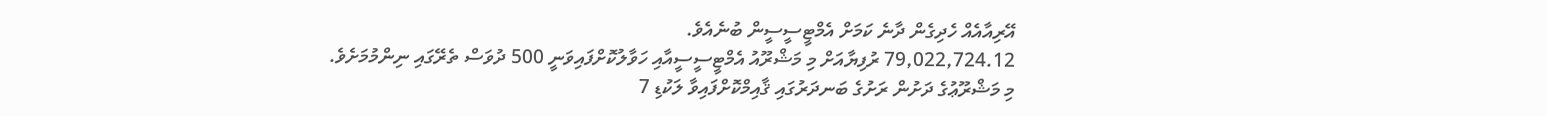އޭރިއާއެއް ހެދިގެން ދާނެ ކަމަށް އެމްޓީސީސީން ބުނެއެވެ.
79,022,724.12 ރުފިޔާއަށް މި މަޝްރޫއު އެމްޓީސީސީއާއި ހަވާލުކޮށްފައިވަނީ 500 ދުވަސް ތެރޭގައި ނިންމުމަށެވެ.
މި މަޝްރޫޢުގެ ދަށުން ރަށުގެ ބަނދަރުގައި ޤާއިމްކޮށްފައިވާ ލަކުޑި 7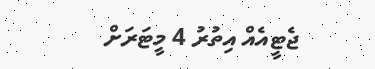ޖެޓީއެއް އިތުރު 4 މީޓަރަށް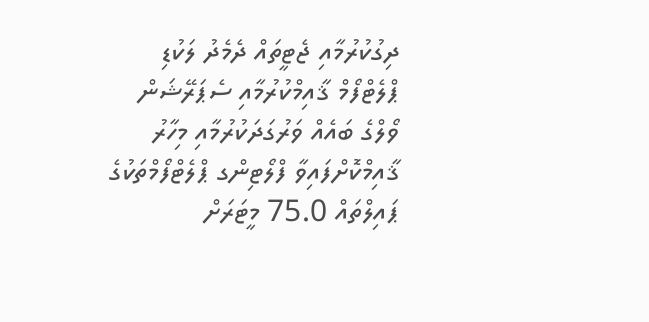ދިގުކުރުމާއި ޖެޓީތައް ދެމެދު ލަކުޑި ޕްލެޓްފޯމް ޤާއިމްކުރުމާއި ސެޕަރޭޝަން ވޯލްގެ ބައެއް ވަރުގަދަކުރުމާއި މިހާރު ޤާއިމްކޮށްފައިވާ ފްލޯޓިންގ ޕްލެޓްފޯމްތަކުގެ ޕައިލްތައް 75.0 މީޓަރަށް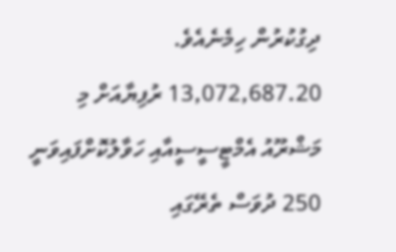ދިގުކުރުން ހިމެނެއެވެ.
13,072,687.20 ރުފިޔާއަށް މި މަޝްރޫއު އެމްޓީސީސީއާއި ހަވާލުކޮށްފައިވަނީ 250 ދުވަސް ތެރޭގައި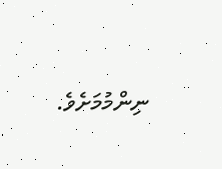ނިންމުމަށެވެ.